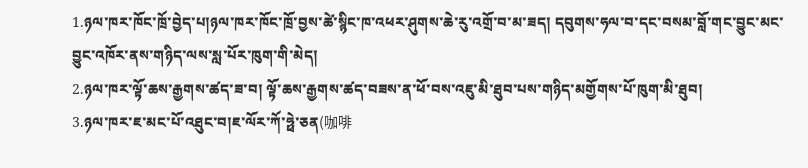1.ཉལ་ཁར་ཁོང་ཁྲོ་བྱེད་པ།ཉལ་ཁར་ཁོང་ཁྲོ་བྱས་ཚེ་སྙིང་ཁ་འཕར་ཤུགས་ཆེ་རུ་འགྲོ་བ་མ་ཟད། དབུགས་ཧལ་བ་དང་བསམ་བློ་གང་བྱུང་མང་བྱུང་འཁོར་ནས་གཉིད་ལས་སླ་པོར་ཁུག་གི་མེད།
2.ཉལ་ཁར་ལྟོ་ཆས་རྒྱགས་ཚད་ཟ་བ། ལྟོ་ཆས་རྒྱགས་ཚད་བཟས་ན་ཕོ་བས་འཇུ་མི་ཐུབ་པས་གཉིད་མགྱོགས་པོ་ཁུག་མི་ཐུབ།
3.ཉལ་ཁར་ཇ་མང་པོ་འཐུང་བ།ཇ་ལོར་ཀོ་ཧྥེ་ཅན(咖啡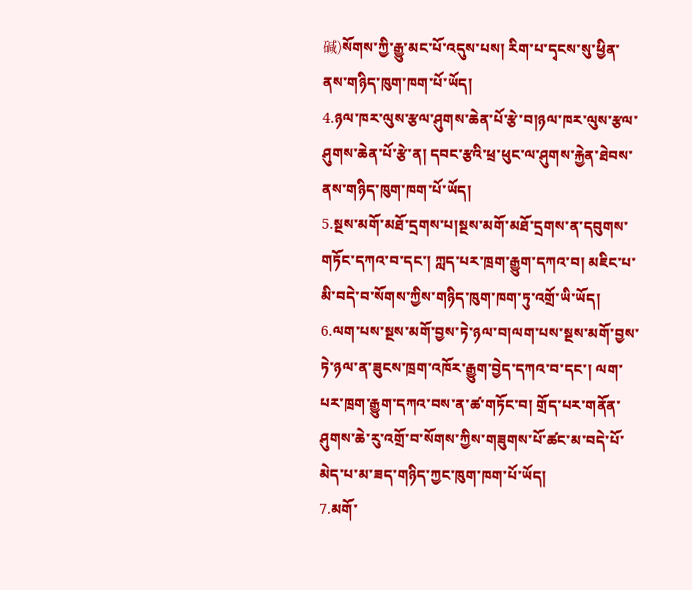碱)སོགས་ཀྱི་རྒྱུ་མང་པོ་འདུས་པས། རིག་པ་དྭངས་སུ་ཕྱིན་ནས་གཉིད་ཁུག་ཁག་པོ་ཡོད།
4.ཉལ་ཁར་ལུས་རྩལ་ཤུགས་ཆེན་པོ་རྩེ་བ།ཉལ་ཁར་ལུས་རྩལ་ཤུགས་ཆེན་པོ་རྩེ་ན། དབང་རྩའི་ཕྲ་ཕུང་ལ་ཤུགས་རྐྱེན་ཐེབས་ནས་གཉིད་ཁུག་ཁག་པོ་ཡོད།
5.སྔས་མགོ་མཐོ་དྲགས་པ།སྔས་མགོ་མཐོ་དྲགས་ན་དབུགས་གཏོང་དཀའ་བ་དང་། ཀླད་པར་ཁྲག་རྒྱུག་དཀའ་བ། མཇིང་པ་མི་བདེ་བ་སོགས་ཀྱིས་གཉིད་ཁུག་ཁག་ཏུ་འགྲོ་ཡི་ཡོད།
6.ལག་པས་སྔས་མགོ་བྱས་ཏེ་ཉལ་བ།ལག་པས་སྔས་མགོ་བྱས་ཏེ་ཉལ་ན་ཟུངས་ཁྲག་འཁོར་རྒྱུག་བྱེད་དཀའ་བ་དང་། ལག་པར་ཁྲག་རྒྱུག་དཀའ་བས་ན་ཚ་གཏོང་བ། གྲོད་པར་གནོན་ཤུགས་ཆེ་རུ་འགྲོ་བ་སོགས་ཀྱིས་གཟུགས་པོ་ཚང་མ་བདེ་པོ་མེད་པ་མ་ཟད་གཉིད་ཀྱང་ཁུག་ཁག་པོ་ཡོད།
7.མགོ་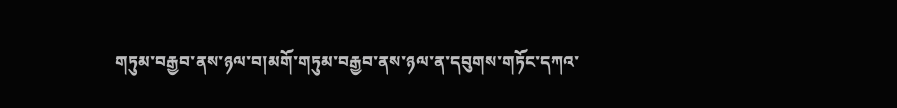གཏུམ་བརྒྱབ་ནས་ཉལ་བ།མགོ་གཏུམ་བརྒྱབ་ནས་ཉལ་ན་དབུགས་གཏོང་དཀའ་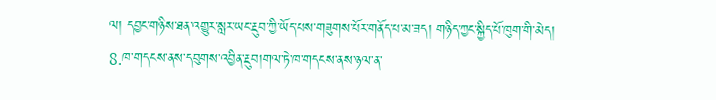ལ། དབྱང་གཉིས་ཐན་འགྱུར་སླར་ཡང་རྔུབ་ཀྱི་ཡོད་པས་གཟུགས་པོར་གནོད་པ་མ་ཟད། གཉིད་ཀྱང་སྐྱིད་པོ་ཁུག་གི་མེད།
8.ཁ་གདངས་ནས་དབུགས་འབྱིན་རྔུབ།གལ་ཏེ་ཁ་གདངས་ནས་ཉལ་ན་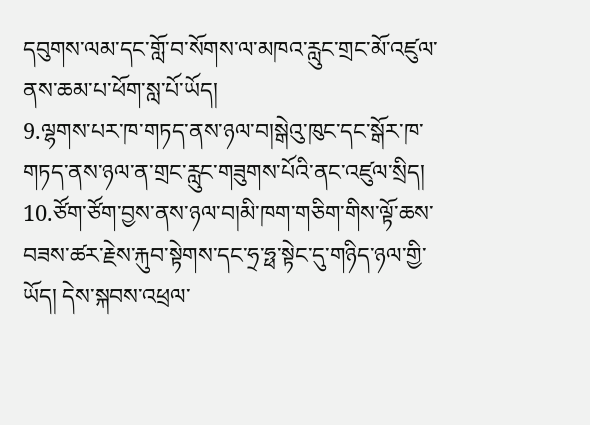དབུགས་ལམ་དང་གློ་བ་སོགས་ལ་མཁའ་རླུང་གྲང་མོ་འཛུལ་ནས་ཆམ་པ་ཕོག་སླ་པོ་ཡོད།
9.ལྷགས་པར་ཁ་གཏད་ནས་ཉལ་བ།སྒེའུ་ཁུང་དང་སྒོར་ཁ་གཏད་ནས་ཉལ་ན་གྲང་རླུང་གཟུགས་པོའི་ནང་འཛུལ་སྲིད།
10.ཙོག་ཙོག་བྱས་ནས་ཉལ་བ།མི་ཁག་གཅིག་གིས་ལྟོ་ཆས་བཟས་ཚར་རྗེས་རྐུབ་སྟེགས་དང་ཧྲ་ཧྥ་སྟེང་དུ་གཉིད་ཉལ་གྱི་ཡོད། དེས་སྐབས་འཕྲལ་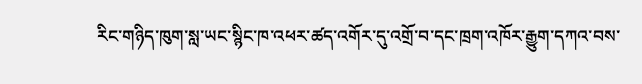རིང་གཉིད་ཁུག་སླ་ཡང་སྙིང་ཁ་འཕར་ཚད་འགོར་དུ་འགྲོ་བ་དང་ཁྲག་འཁོར་རྒྱུག་དཀའ་བས་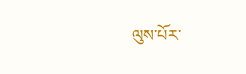ལུས་པོར་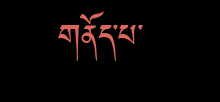གནོད་པ་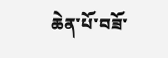ཆེན་པོ་བཟོ་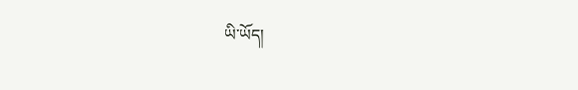ཡི་ཡོད།